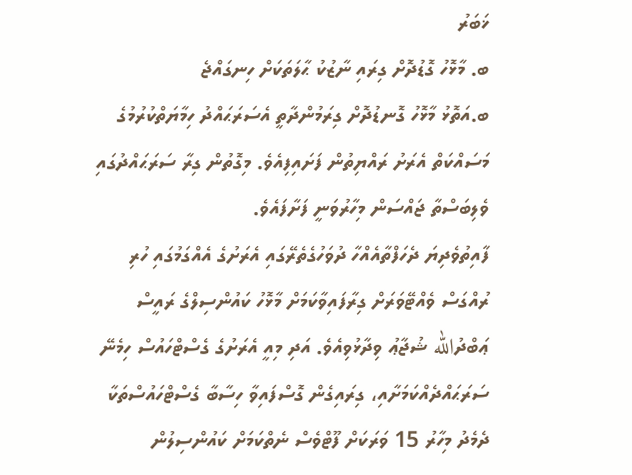ޚަބަރު
ބ. މާޅޮހު ގޮޑުދޮށް ގިރައި ނާޒުކު ޙާލަތަކަށް ހިނގައްޖެ
ބ.އަތޮޅު މާޅޮހު ގޮނޑުދޮށް ގިރަމުންދާތީ އެސަރަޙައްދު ހިމާޔަތްކުރުމުގެ މަސައްކަތް އެރަށު ރައްޔިތުން ފަށައިފިއެވެ. މިގޮތުން ގިރާ ސަރަޙައްދުގައި ވެލިބަސްތާ ޖައްސަން މިހާރުވަނީ ފަށާފައެވެ.
ފާއިތުވެދިޔަ ދެހަފްތާއެއްހާ ދުވަހުގެތެރޭގައި އެރަށުގެ އެއްގަމުގައި ހުރި ރުއްގަސް ވެއްޓޭވަރަށް ގިރާފައިވާކަމަށް މާޅޮހު ކައުންސިލްގެ ރައީސް ޢަބްދުالله ޝުޖާޢު ވިދާޅުވިއެވެ. އަދި މިއީ އެރަށުގެ ގެސްޓްހައުސް ހިމެނޭ ސަރަޙައްދެއްކަމަށާއި، ގިރައިގެން ގޮސްފައިވާ ހިސާބާ ގެސްޓްހައުސްތަކާ ދެމެދު މިހާރު 15 ވަރަކަށް ފޫޓްވެސް ނެތްކަމަށް ކައުންސިލުން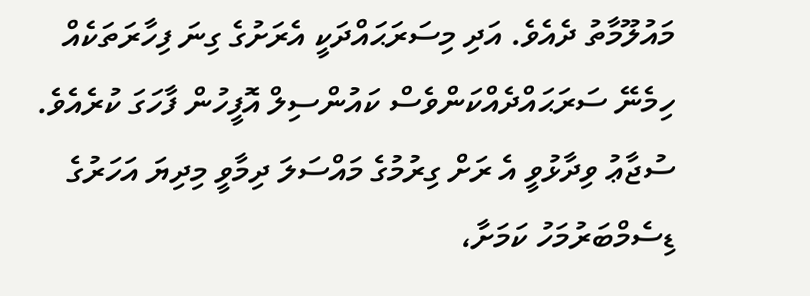މައުލޫމާތު ދެއެވެ. އަދި މިސަރަޙައްދަކީ އެރަށުގެ ގިނަ ފިހާރަތަކެއް ހިމެނޭ ސަރަޙައްދެއްކަންވެސް ކައުންސިލް އޮފީހުން ފާހަގަ ކުރެއެވެ.
ސުޖާޢު ވިދާޅުވީ އެ ރަށް ގިރުމުގެ މައްސަލަ ދިމާވީ މިދިޔަ އަހަރުގެ ޑިސެމްބަރުމަހު ކަމަށާ،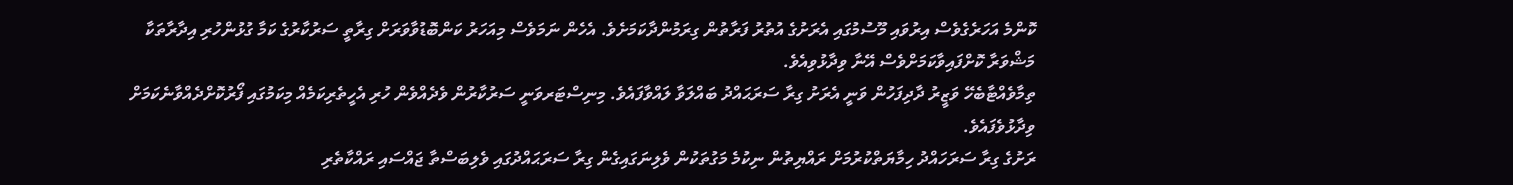ކޮންމެ އަހަރެގެވެސް އިރުވައި މޫސުމުގައި އެރަށުގެ އުތުރު ފަރާތުން ގިރަމުންދާކަމަށެވެ. އެހެން ނަމަވެސް މިއަހަރު ކަންބޮޑުވާވަރަށް ގިރާތީ ސަރުކާރުގެ ކަމާ ގުޅުންހުރި އިދާރާތަކާ މަޝްވަރާ ކޮށްފައިވާކަމަށްވެސް އޭނާ ވިދާޅުވިއެވެ.
ތިމާވެއްޓާބެހޭ ވަޒީރު ދާދިފަހުން ވަނީ އެރަށު ގިރާ ސަރަޙައްދު ބައްލަވާ ލައްވާފައެވެ. މިނިސްޓަރވަނީ ސަރުކާރުން ވެދެއްވެން ހުރި އެހީތެރިކަމެއް މިކަމުގައި ފޯރުކޮށްދެއްވާނެކަމަށް ވިދާޅުވެފައެވެ.
ރަށުގެ ގިރާ ސަރަހައްދު ހިމާޔަތްކުރުމަށް ރައްޔިތުން ނިކުމެ މަގުތަކުން ވެލިނަގައިގެން ގިރާ ސަރަޙައްދުގައި ވެލިބަސްތާ ޖައްސައި ރައްކާތެރި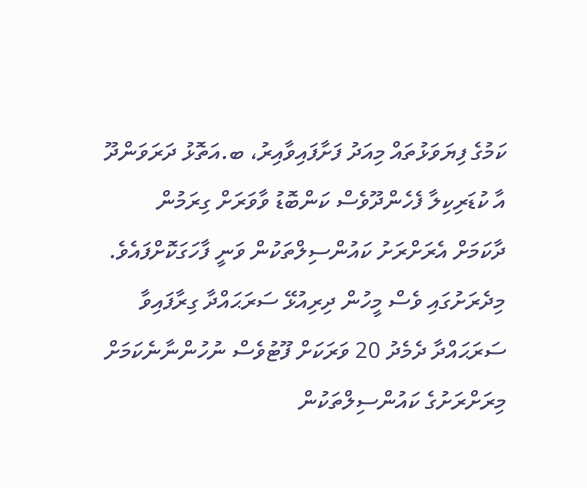ކަމުގެ ފިޔަވަޅުތައް މިއަދު ފަށާފައިވާއިރު، ބ.އަތޮޅު ދަރަވަންދޫ އާ ކުޑަރިކިލާ ފެހެންދޫވެސް ކަންބޮޑު ވާވަރަށް ގިރަމުން ދާކަމަށް އެރަށްރަށު ކައުންސިލްތަކުން ވަނީ ފާހަގަކޮށްފައެވެ. މިދެރަށުގައި ވެސް މީހުން ދިރިއުޅޭ ސަރަޙައްދާ ގިރާފައިވާ ސަރަޙައްދާ ދެމެދު 20 ވަރަކަށް ފޫޓުވެސް ނުހުންނާނެކަމަށް މިރަށްރަށުގެ ކައުންސިލްތަކުން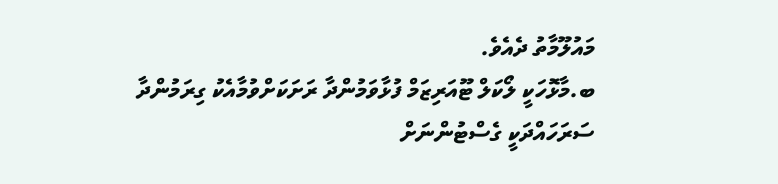މައުލޫމާތު ދެއެވެ.
ބ.މާޅޮހަކީ ލޯކަލް ޓޫއަރިޒަމް ފުޅާވަމުންދާ ރަށަކަށްވުމާއެކު ގިރަމުންދާ ސަރަހައްދަކީ ގެސްޓުންނަށް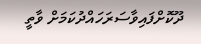ދޫކޮށްފައިވާސަރަހައްދުކަމަށް ވާތީ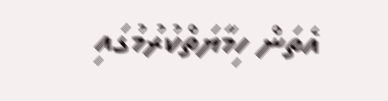އެތަން ހިމާޔަތްކުރުމުގައި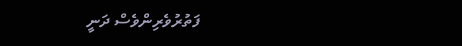ފަތުރުވެރިންވެސް ދަނީ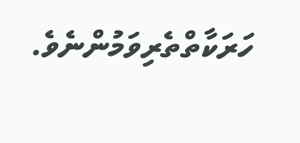ހަރަކާތްތެރިވަމުންނެވެ.